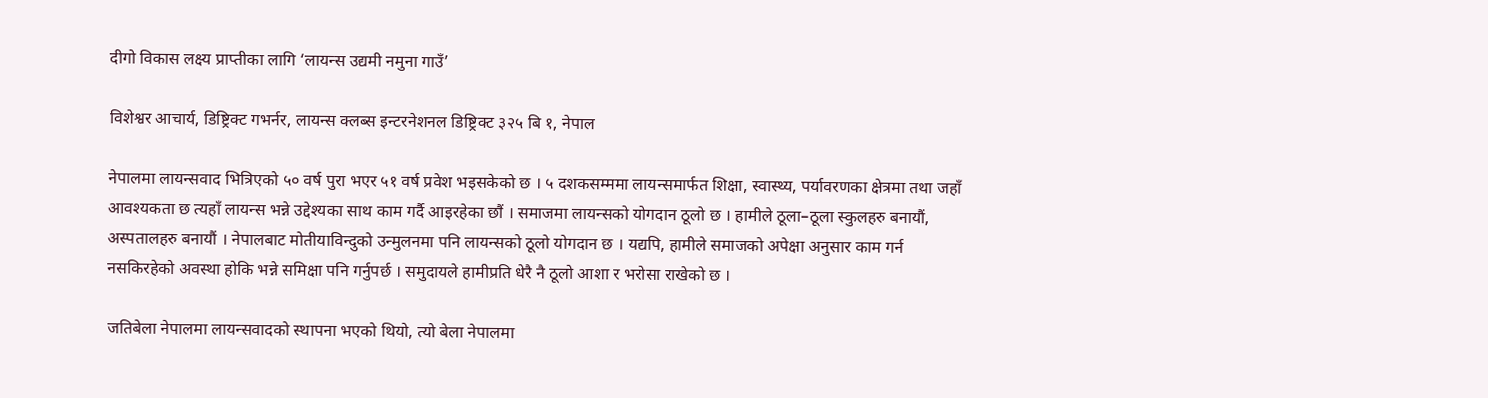दीगो विकास लक्ष्य प्राप्तीका लागि ‘लायन्स उद्यमी नमुना गाउँ’

विशेश्वर आचार्य, डिष्ट्रिक्ट गभर्नर, लायन्स क्लब्स इन्टरनेशनल डिष्ट्रिक्ट ३२५ बि १, नेपाल

नेपालमा लायन्सवाद भित्रिएको ५० वर्ष पुरा भएर ५१ वर्ष प्रवेश भइसकेको छ । ५ दशकसम्ममा लायन्समार्फत शिक्षा, स्वास्थ्य, पर्यावरणका क्षेत्रमा तथा जहाँ आवश्यकता छ त्यहाँ लायन्स भन्ने उद्देश्यका साथ काम गर्दै आइरहेका छौं । समाजमा लायन्सको योगदान ठूलो छ । हामीले ठूला–ठूला स्कुलहरु बनायौं, अस्पतालहरु बनायौं । नेपालबाट मोतीयाविन्दुको उन्मुलनमा पनि लायन्सको ठूलो योगदान छ । यद्यपि, हामीले समाजको अपेक्षा अनुसार काम गर्न नसकिरहेको अवस्था होकि भन्ने समिक्षा पनि गर्नुपर्छ । समुदायले हामीप्रति धेरै नै ठूलो आशा र भरोसा राखेको छ ।

जतिबेला नेपालमा लायन्सवादको स्थापना भएको थियो, त्यो बेला नेपालमा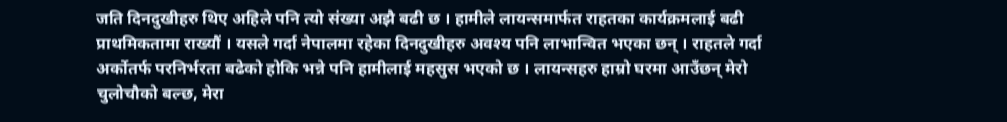जति दिनदुखीहरु थिए अहिले पनि त्यो संख्या अझै बढी छ । हामीले लायन्समार्फत राहतका कार्यक्रमलाई बढी प्राथमिकतामा राख्यौं । यसले गर्दा नेपालमा रहेका दिनदुखीहरु अवश्य पनि लाभान्वित भएका छन् । राहतले गर्दा अर्कोतर्फ परनिर्भरता बढेको होकि भन्ने पनि हामीलाई महसुस भएको छ । लायन्सहरु हाम्रो घरमा आउँछन् मेरो चुलोचौको बल्छ, मेरा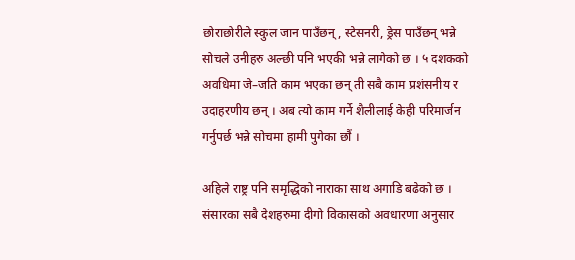छोराछोरीले स्कुल जान पाउँछन्, स्टेसनरी, ड्रेस पाउँछन् भन्ने सोचले उनीहरु अल्छी पनि भएकी भन्ने लागेको छ । ५ दशकको अवधिमा जे–जति काम भएका छन् ती सबै काम प्रशंसनीय र उदाहरणीय छन् । अब त्यो काम गर्ने शैलीलाई केही परिमार्जन गर्नुपर्छ भन्ने सोचमा हामी पुगेका छौं ।

अहिले राष्ट्र पनि समृद्धिको नाराका साथ अगाडि बढेको छ । संसारका सबै देशहरुमा दीगो विकासको अवधारणा अनुसार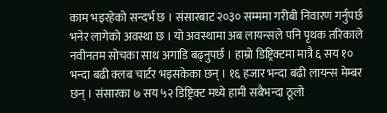काम भइरहेको सन्दर्भ छ । संसारबाट २०३० सम्ममा गरीबी निवारण गर्नुपर्छ भनेर लागेको अवस्था छ । यो अवस्थामा अब लायन्सले पनि पृथक तरिकाले नवीनतम सोचका साथ अगाडि बढ्नुपर्छ । हाम्रो डिष्ट्रिक्टमा मात्रै ६ सय १० भन्दा बढी क्लब चार्टर भइसकेका छन् । १६ हजार भन्दा बढी लायन्स मेम्बर छन् । संसारका ७ सय ५२ डिष्ट्रिक्ट मध्ये हामी सबैभन्दा ठूलो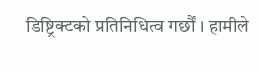डिष्ट्रिक्टको प्रतिनिधित्व गर्छौं । हामीले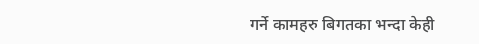गर्ने कामहरु बिगतका भन्दा केही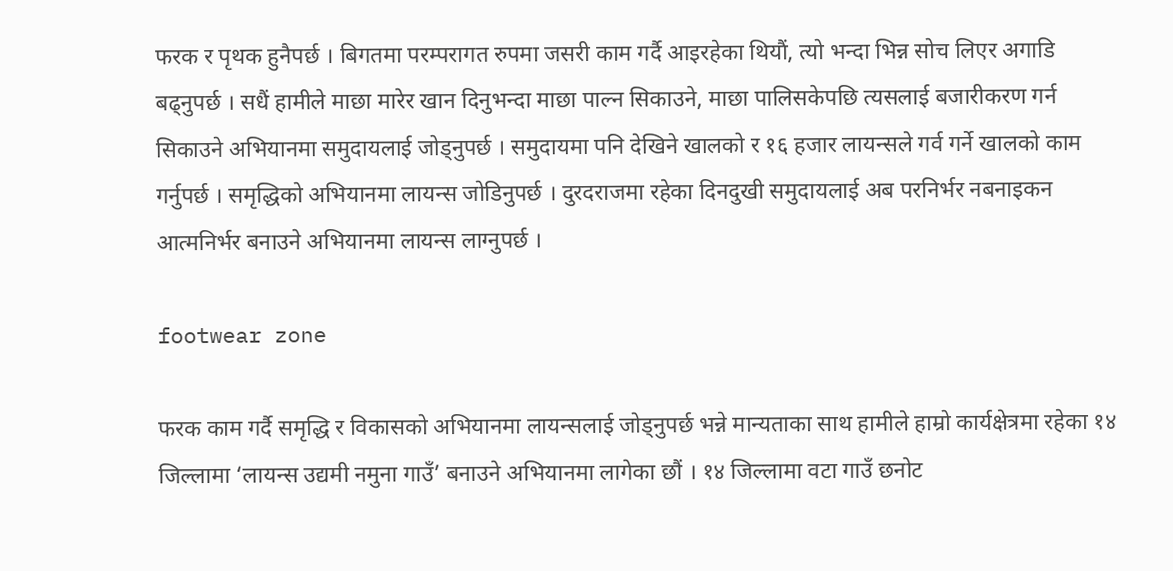फरक र पृथक हुनैपर्छ । बिगतमा परम्परागत रुपमा जसरी काम गर्दै आइरहेका थियौं, त्यो भन्दा भिन्न सोच लिएर अगाडि बढ्नुपर्छ । सधैं हामीले माछा मारेर खान दिनुभन्दा माछा पाल्न सिकाउने, माछा पालिसकेपछि त्यसलाई बजारीकरण गर्न सिकाउने अभियानमा समुदायलाई जोड्नुपर्छ । समुदायमा पनि देखिने खालको र १६ हजार लायन्सले गर्व गर्ने खालको काम गर्नुपर्छ । समृद्धिको अभियानमा लायन्स जोडिनुपर्छ । दुरदराजमा रहेका दिनदुखी समुदायलाई अब परनिर्भर नबनाइकन आत्मनिर्भर बनाउने अभियानमा लायन्स लाग्नुपर्छ ।

footwear zone

फरक काम गर्दै समृद्धि र विकासको अभियानमा लायन्सलाई जोड्नुपर्छ भन्ने मान्यताका साथ हामीले हाम्रो कार्यक्षेत्रमा रहेका १४ जिल्लामा ‘लायन्स उद्यमी नमुना गाउँ’ बनाउने अभियानमा लागेका छौं । १४ जिल्लामा वटा गाउँ छनोट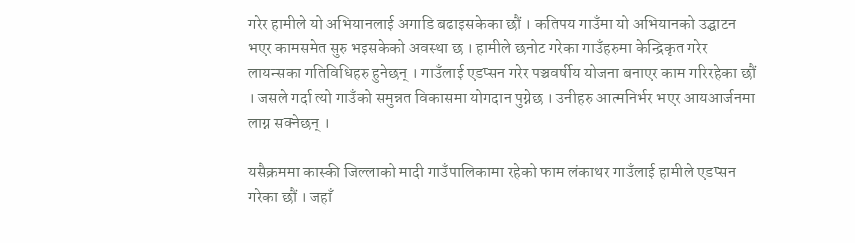गरेर हामीले यो अभियानलाई अगाडि बढाइसकेका छौं । कतिपय गाउँमा यो अभियानको उद्घाटन भएर कामसमेत सुरु भइसकेको अवस्था छ । हामीले छनोट गरेका गाउँहरुमा केन्द्रिकृत गरेर लायन्सका गतिविधिहरु हुनेछन् । गाउँलाई एडप्सन गरेर पञ्चवर्षीय योजना बनाएर काम गरिरहेका छौं । जसले गर्दा त्यो गाउँको समुन्नत विकासमा योगदान पुग्नेछ । उनीहरु आत्मनिर्भर भएर आयआर्जनमा लाग्न सक्नेछन् ।

यसैक्रममा कास्की जिल्लाको मादी गाउँपालिकामा रहेको फाम लंकाथर गाउँलाई हामीले एडप्सन गरेका छौं । जहाँ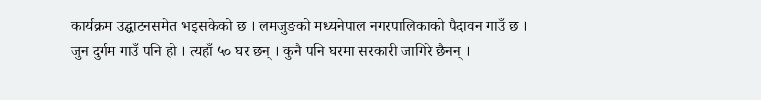कार्यक्रम उद्घाटनसमेत भइसकेको छ । लमजुङको मध्यनेपाल नगरपालिकाको पैदावन गाउँ छ । जुन दुर्गम गाउँ पनि हो । त्यहाँ ५० घर छन् । कुनै पनि घरमा सरकारी जागिरे छैनन् ।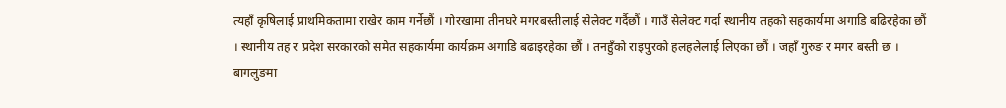त्यहाँ कृषिलाई प्राथमिकतामा राखेर काम गर्नेछौं । गोरखामा तीनघरे मगरबस्तीलाई सेलेक्ट गर्दैछौं । गाउँ सेलेक्ट गर्दा स्थानीय तहको सहकार्यमा अगाडि बढिरहेका छौं । स्थानीय तह र प्रदेश सरकारको समेत सहकार्यमा कार्यक्रम अगाडि बढाइरहेका छौं । तनहुँको राइपुरको हलहलेलाई लिएका छौं । जहाँ गुरुङ र मगर बस्ती छ । बागलुङमा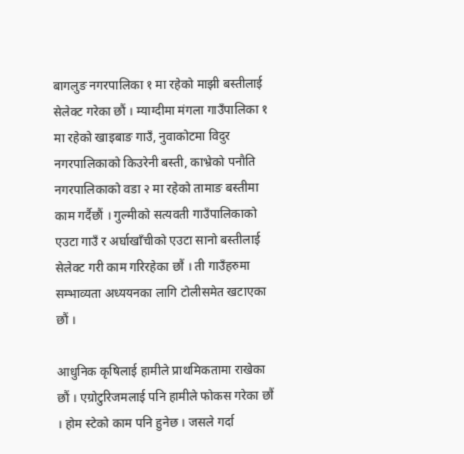बागलुङ नगरपालिका १ मा रहेको माझी बस्तीलाई सेलेक्ट गरेका छौं । म्याग्दीमा मंगला गाउँपालिका १ मा रहेको खाइबाङ गाउँ, नुवाकोटमा विदुर नगरपालिकाको किउरेनी बस्ती, काभ्रेको पनौति नगरपालिकाको वडा २ मा रहेको तामाङ बस्तीमा काम गर्दैछौं । गुल्मीको सत्यवती गाउँपालिकाको एउटा गाउँ र अर्घाखाँचीको एउटा सानो बस्तीलाई सेलेक्ट गरी काम गरिरहेका छौं । ती गाउँहरुमा सम्भाव्यता अध्ययनका लागि टोलीसमेत खटाएका छौं ।

आधुनिक कृषिलाई हामीले प्राथमिकतामा राखेका छौं । एग्रोटुरिजमलाई पनि हामीले फोकस गरेका छौं । होम स्टेको काम पनि हुनेछ । जसले गर्दा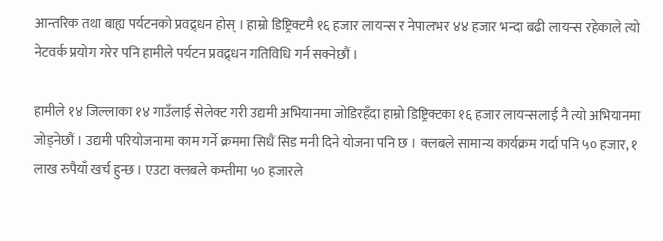आन्तरिक तथा बाह्य पर्यटनको प्रवद्र्धन होस् । हाम्रो डिष्ट्रिक्टमै १६ हजार लायन्स र नेपालभर ४४ हजार भन्दा बढी लायन्स रहेकाले त्यो नेटवर्क प्रयोग गरेर पनि हामीले पर्यटन प्रवद्र्धन गतिविधि गर्न सक्नेछौं ।

हामीले १४ जिल्लाका १४ गाउँलाई सेलेक्ट गरी उद्यमी अभियानमा जोडिरहँदा हाम्रो डिष्ट्रिक्टका १६ हजार लायन्सलाई नै त्यो अभियानमा जोड्नेछौं । उद्यमी परियोजनामा काम गर्ने क्रममा सिधैं सिड मनी दिने योजना पनि छ । क्लबले सामान्य कार्यक्रम गर्दा पनि ५० हजार, १ लाख रुपैयाँ खर्च हुन्छ । एउटा क्लबले कम्तीमा ५० हजारले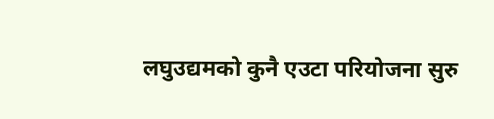लघुउद्यमको कुनै एउटा परियोजना सुरु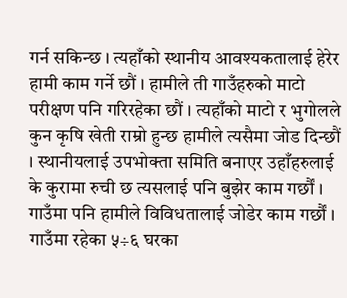गर्न सकिन्छ । त्यहाँको स्थानीय आवश्यकतालाई हेरेर हामी काम गर्ने छौं । हामीले ती गाउँहरुको माटो परीक्षण पनि गरिरहेका छौं । त्यहाँको माटो र भुगोलले कुन कृषि खेती राम्रो हुन्छ हामीले त्यसैमा जोड दिन्छौं । स्थानीयलाई उपभोक्ता समिति बनाएर उहाँहरुलाई के कुरामा रुची छ त्यसलाई पनि बुझेर काम गर्छौं । गाउँमा पनि हामीले विविधतालाई जोडेर काम गर्छौं । गाउँमा रहेका ५÷६ घरका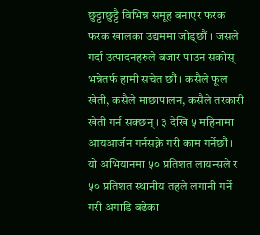छुट्टाछुट्टै विभिन्न समूह बनाएर फरक फरक खालका उद्यममा जोड्छौं । जसले गर्दा उत्पादनहरुले बजार पाउन सकोस् भन्नेतर्फ हामी सचेत छौं । कसैले फूल खेती, कसैले माछापालन, कसैले तरकारी खेती गर्न सक्छन् । ३ देखि ५ महिनामा आयआर्जन गर्नसक्ने गरी काम गर्नेछौं । यो अभियानमा ५० प्रतिशत लायन्सले र ५० प्रतिशत स्थानीय तहले लगानी गर्ने गरी अगाडि बढेका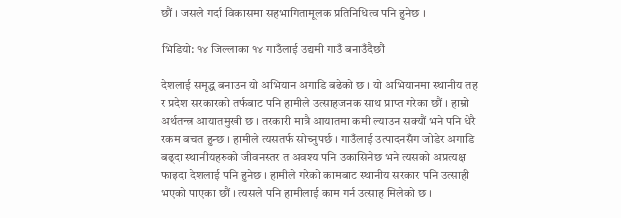छौं । जसले गर्दा विकासमा सहभागितामूलक प्रतिनिधित्व पनि हुनेछ ।

भिडियो: १४ जिल्लाका १४ गाउँलाई उद्यमी गाउँ बनाउँदैछौं

देशलाई समृद्ध बनाउन यो अभियान अगाडि बढेको छ । यो अभियानमा स्थानीय तह र प्रदेश सरकारको तर्फबाट पनि हामीले उत्साहजनक साथ प्राप्त गरेका छौं । हाम्रो अर्थतन्त्र आयातमुखी छ । तरकारी मात्रै आयातमा कमी ल्याउन सक्यौं भने पनि धेरै रकम बचत हुन्छ । हामीले त्यसतर्फ सोच्नुपर्छ । गाउँलाई उत्पादनसँग जोडेर अगाडि बढ्दा स्थानीयहरुको जीवनस्तर त अवश्य पनि उकासिनेछ भने त्यसको अप्रत्यक्ष फाइदा देशलाई पनि हुनेछ । हामीले गरेको कामबाट स्थानीय सरकार पनि उत्साही भएको पाएका छौं । त्यसले पनि हामीलाई काम गर्न उत्साह मिलेको छ ।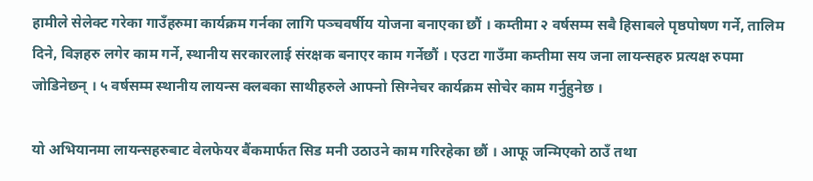हामीले सेलेक्ट गरेका गाउँहरुमा कार्यक्रम गर्नका लागि पञ्चवर्षीय योजना बनाएका छौं । कम्तीमा २ वर्षसम्म सबै हिसाबले पृष्ठपोषण गर्ने, तालिम दिने, विज्ञहरु लगेर काम गर्ने, स्थानीय सरकारलाई संरक्षक बनाएर काम गर्नेछौं । एउटा गाउँमा कम्तीमा सय जना लायन्सहरु प्रत्यक्ष रुपमा जोडिनेछन् । ५ वर्षसम्म स्थानीय लायन्स क्लबका साथीहरुले आफ्नो सिग्नेचर कार्यक्रम सोचेर काम गर्नुहुनेछ ।

यो अभियानमा लायन्सहरुबाट वेलफेयर बैंकमार्फत सिड मनी उठाउने काम गरिरहेका छौं । आफू जन्मिएको ठाउँ तथा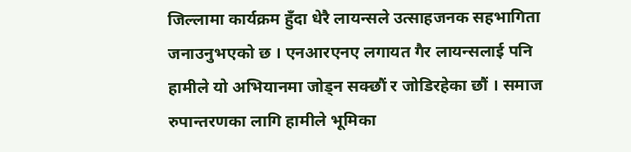जिल्लामा कार्यक्रम हुँदा धेरै लायन्सले उत्साहजनक सहभागिता जनाउनुभएको छ । एनआरएनए लगायत गैर लायन्सलाई पनि हामीले यो अभियानमा जोड्न सक्छौं र जोडिरहेका छौं । समाज रुपान्तरणका लागि हामीले भूमिका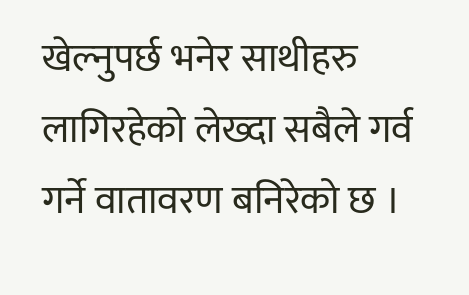खेल्नुपर्छ भनेर साथीहरु लागिरहेको लेख्दा सबैले गर्व गर्ने वातावरण बनिरेको छ ।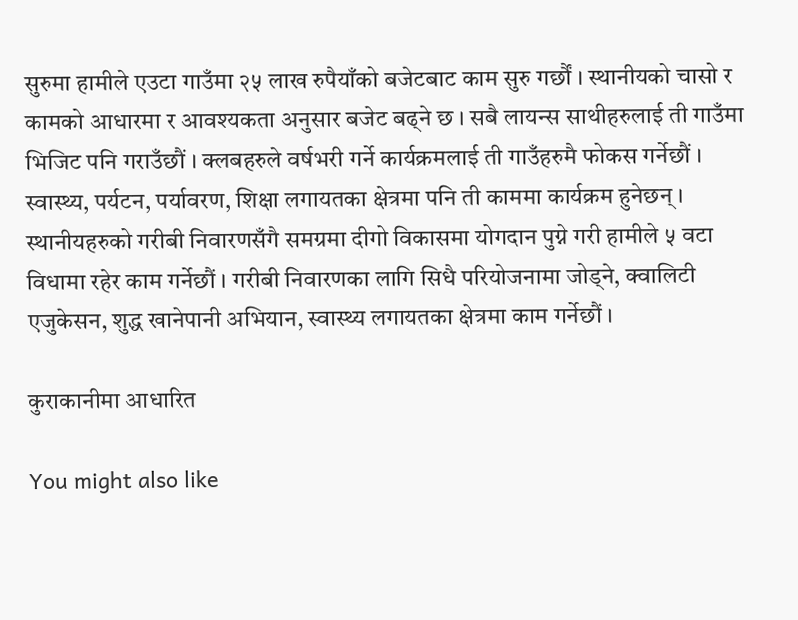सुरुमा हामीले एउटा गाउँमा २५ लाख रुपैयाँको बजेटबाट काम सुरु गर्छौं । स्थानीयको चासो र कामको आधारमा र आवश्यकता अनुसार बजेट बढ्ने छ । सबै लायन्स साथीहरुलाई ती गाउँमा भिजिट पनि गराउँछौं । क्लबहरुले वर्षभरी गर्ने कार्यक्रमलाई ती गाउँहरुमै फोकस गर्नेछौं । स्वास्थ्य, पर्यटन, पर्यावरण, शिक्षा लगायतका क्षेत्रमा पनि ती काममा कार्यक्रम हुनेछन् । स्थानीयहरुको गरीबी निवारणसँगै समग्रमा दीगो विकासमा योगदान पुग्ने गरी हामीले ५ वटा विधामा रहेर काम गर्नेछौं । गरीबी निवारणका लागि सिधै परियोजनामा जोड्ने, क्वालिटी एजुकेसन, शुद्ध खानेपानी अभियान, स्वास्थ्य लगायतका क्षेत्रमा काम गर्नेछौं ।

कुराकानीमा आधारित

You might also like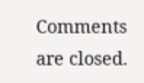Comments are closed.